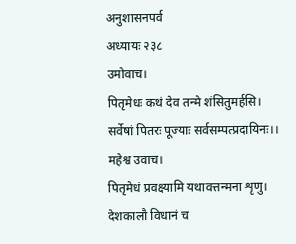अनुशासनपर्व
अध्यायः २३८
उमोवाच।
पितृमेधः कथं देव तन्मे शंसितुमर्हसि।
सर्वेषां पितरः पूज्याः सर्वसम्पत्प्रदायिनः।।
महेश्व उवाच।
पितृमेधं प्रवक्ष्यामि यथावत्तन्मना शृणु।
देशकालौ विधानं च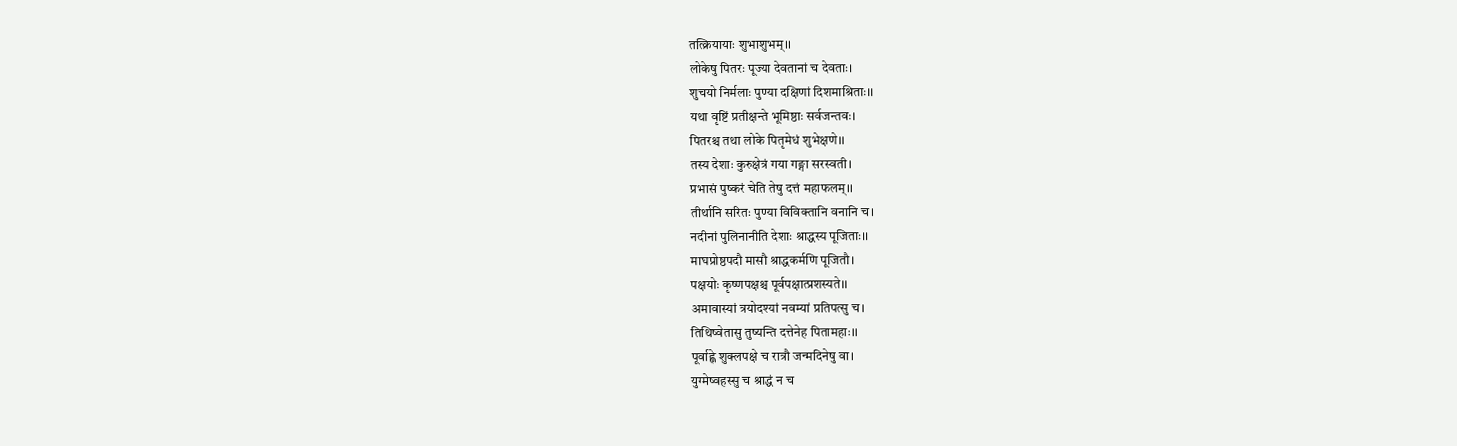तत्क्रियायाः शुभाशुभम्।।
लोकेषु पितरः पूज्या देवतानां च देवताः।
शुचयो निर्मलाः पुण्या दक्षिणां दिशमाश्रिताः।।
यथा वृष्टिं प्रतीक्षन्ते भूमिष्ठाः सर्वजन्तवः।
पितरश्च तथा लोके पितृमेधं शुभेक्षणे।।
तस्य देशाः कुरुक्षेत्रं गया गङ्गा सरस्वती।
प्रभासं पुष्करं चेति तेषु दत्तं महाफलम्।।
तीर्थानि सरितः पुण्या विविक्तानि वनानि च।
नदीनां पुलिनानीति देशाः श्राद्धस्य पूजिताः।।
माघप्रोष्ठपदौ मासौ श्राद्धकर्मणि पूजितौ।
पक्षयोः कृष्णपक्षश्च पूर्वपक्षात्प्रशस्यते।।
अमावास्यां त्रयोदश्यां नवम्यां प्रतिपत्सु च।
तिथिष्वेतासु तुष्यन्ति दत्तेनेह पितामहाः।।
पूर्वाह्णे शुक्लपक्षे च रात्रौ जन्मदिनेषु वा।
युग्मेष्वहस्सु च श्राद्धं न च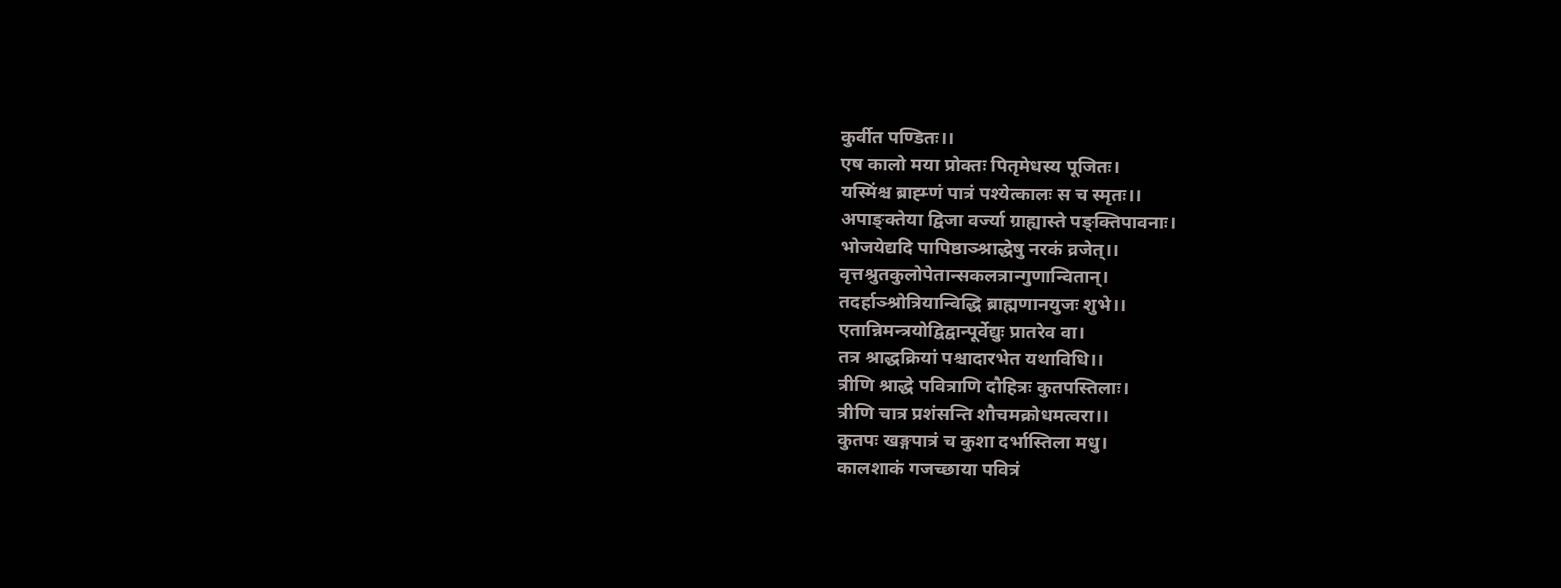कुर्वीत पण्डितः।।
एष कालो मया प्रोक्तः पितृमेधस्य पूजितः।
यस्मिंश्च ब्राह्म्णं पात्रं पश्येत्कालः स च स्मृतः।।
अपाङ्क्तेया द्विजा वर्ज्या ग्राह्यास्ते पङ्क्तिपावनाः।
भोजयेद्यदि पापिष्ठाञ्श्राद्धेषु नरकं व्रजेत्।।
वृत्तश्रुतकुलोपेतान्सकलत्रान्गुणान्वितान्।
तदर्हाञ्श्रोत्रियान्विद्धि ब्राह्मणानयुजः शुभे।।
एतान्निमन्त्रयोद्विद्वान्पूर्वेद्युः प्रातरेव वा।
तत्र श्राद्धक्रियां पश्चादारभेत यथाविधि।।
त्रीणि श्राद्धे पवित्राणि दौहित्रः कुतपस्तिलाः।
त्रीणि चात्र प्रशंसन्ति शौचमक्रोधमत्वरा।।
कुतपः खङ्गपात्रं च कुशा दर्भास्तिला मधु।
कालशाकं गजच्छाया पवित्रं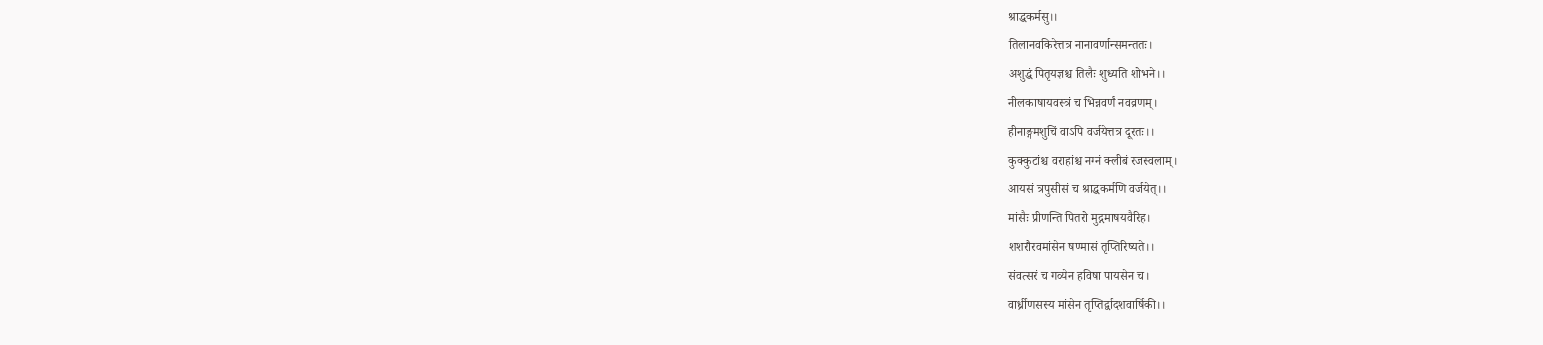श्राद्धकर्मसु।।
तिलानवकिरेत्तत्र नानावर्णान्समन्ततः।
अशुद्धं पितृयज्ञश्च तिलैः शुध्यति शोभने।।
नीलकाषायवस्त्रं च भिन्नवर्णं नवव्रणम्।
हीनाङ्गमशुचिं वाऽपि वर्जयेत्तत्र दूरतः।।
कुक्कुटांश्च वराहांश्च नग्नं क्लीबं रजस्वलाम्।
आयसं त्रपुसीसं च श्राद्धकर्मणि वर्जयेत्।।
मांसैः प्रीणन्ति पितरो मुद्गमाषयवैरिह।
शशरौरवमांसेन षण्मासं तृप्तिरिष्यते।।
संवत्सरं च गव्येन हविषा पायसेन च।
वार्ध्रीणसस्य मांसेन तृप्तिर्द्वादशवार्षिकी।।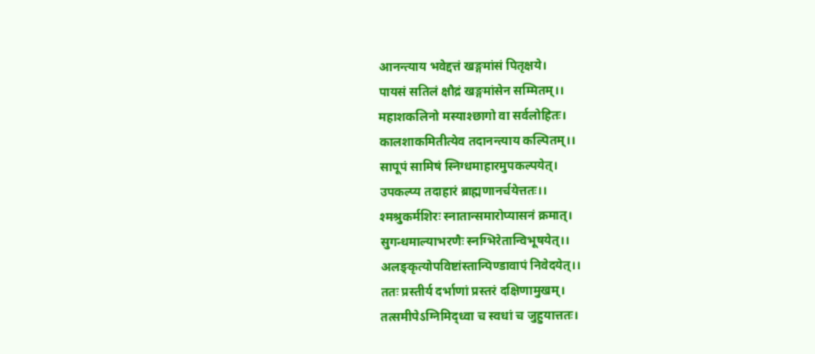आनन्त्याय भवेद्दत्तं खङ्गमांसं पितृक्षये।
पायसं सतिलं क्षौद्रं खङ्गमांसेन सम्मितम्।।
महाशकलिनो मस्याश्छागो वा सर्वलोहितः।
कालशाकमितीत्येव तदानन्त्याय कल्पितम्।।
सापूपं सामिषं स्निग्धमाहारमुपकल्पयेत्।
उपकल्प्य तदाहारं ब्राह्मणानर्चयेत्ततः।।
श्मश्रुकर्मशिरः स्नातान्समारोप्यासनं क्रमात्।
सुगन्धमाल्याभरणैः स्नग्भिरेतान्विभूषयेत्।।
अलङ्कृत्योपविष्टांस्तान्पिण्डावापं निवेदयेत्।।
ततः प्रस्तीर्य दर्भाणां प्रस्तरं दक्षिणामुखम्।
तत्समीपेऽग्निमिद्ध्वा च स्वधां च जुहुयात्ततः।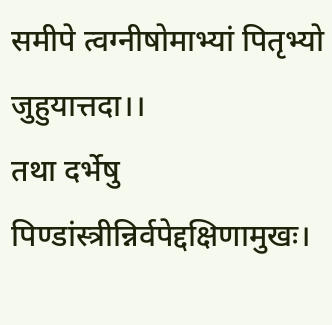समीपे त्वग्नीषोमाभ्यां पितृभ्यो जुहुयात्तदा।।
तथा दर्भेषु पिण्डांस्त्रीन्निर्वपेद्दक्षिणामुखः।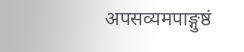अपसव्यमपाङ्गुष्ठं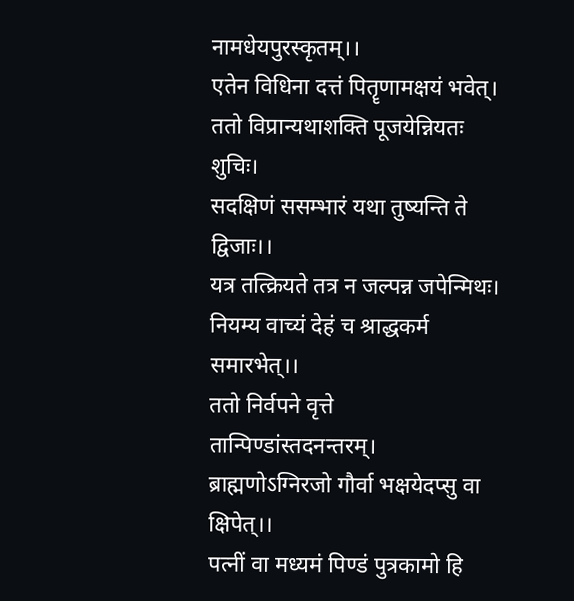नामधेयपुरस्कृतम्।।
एतेन विधिना दत्तं पितॄणामक्षयं भवेत्।
ततो विप्रान्यथाशक्ति पूजयेन्नियतः शुचिः।
सदक्षिणं ससम्भारं यथा तुष्यन्ति ते द्विजाः।।
यत्र तत्क्रियते तत्र न जल्पन्न जपेन्मिथः।
नियम्य वाच्यं देहं च श्राद्धकर्म समारभेत्।।
ततो निर्वपने वृत्ते तान्पिण्डांस्तदनन्तरम्।
ब्राह्मणोऽग्निरजो गौर्वा भक्षयेदप्सु वा क्षिपेत्।।
पत्नीं वा मध्यमं पिण्डं पुत्रकामो हि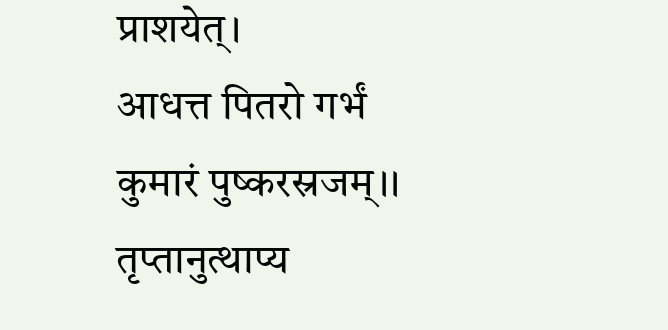प्राशयेत्।
आधत्त पितरो गर्भं कुमारं पुष्करस्रजम्।।
तृप्तानुत्थाप्य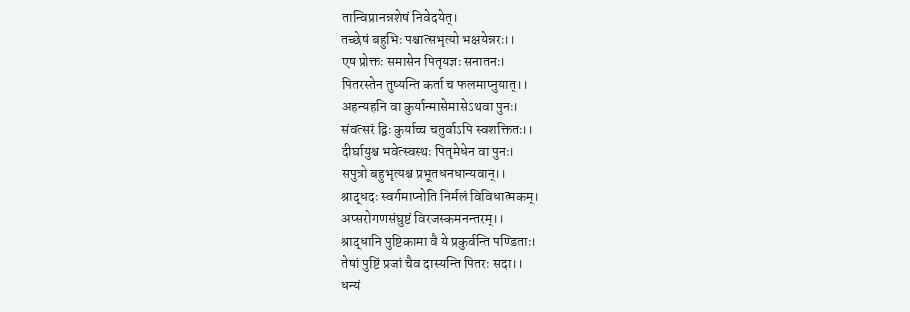तान्विप्रानन्नशेषं निवेदयेत्।
तच्छेषं बहुभिः पश्चात्सभृत्यो भक्षयेन्नरः।।
एष प्रोक्तः समासेन पितृयज्ञः सनातनः।
पितरस्तेन तुष्यन्ति कर्ता च फलमाप्नुयात्।।
अहन्यहनि वा कुर्यान्मासेमासेऽथवा पुनः।
संवत्सरं द्विः कुर्याच्च चतुर्वाऽपि स्वशक्तितः।।
दीर्घायुश्च भवेत्स्वस्थः पितृमेधेन वा पुनः।
सपुत्रो बहुभृत्यश्च प्रभूतधनधान्यवान्।।
श्राद्धदः स्वर्गमाप्नोति निर्मलं विविधात्मकम्।
अप्सरोगणसंघुष्टं विरजस्कमनन्तरम्।।
श्राद्धानि पुष्टिकामा वै ये प्रकुर्वन्ति पण्डिताः।
तेषां पुष्टिं प्रजां चैव दास्यन्ति पितरः सदा।।
धन्यं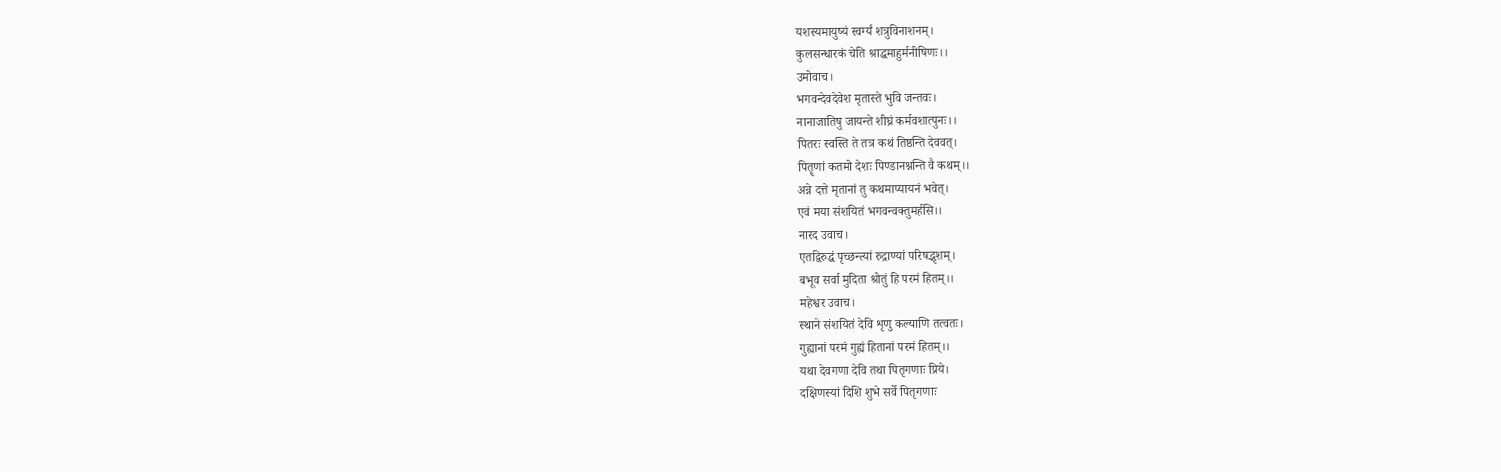यशस्यमायुष्यं स्वर्ग्यं शत्रुविनाशनम्।
कुलसन्धारकं चेति श्राद्धमाहुर्मनीषिणः।।
उमोवाच।
भगवन्देवदेवेश मृतास्ते भुवि जन्तवः।
नानाजातिषु जायन्ते शीघ्रं कर्मवशात्पुनः।।
पितरः स्वस्ति ते तत्र कथं तिष्ठन्ति देववत्।
पितॄणां कतमो देशः पिण्डानश्नन्ति वै कथम्।।
अन्ने दत्ते मृतानां तु कथमाप्यायनं भवेत्।
एवं मया संशयितं भगवन्वक्तुमर्हसि।।
नारद उवाच।
एतद्विरुद्धं पृच्छन्त्यां रुद्राण्यां परिषद्भृशम्।
बभूव सर्वा मुदिता श्रोतुं हि परमं हितम्।।
महेश्वर उवाच।
स्थाने संशयितं देवि शृणु कल्याणि तत्वतः।
गुह्यानां परमं गुह्यं हितानां परमं हितम्।।
यथा देवगणा देवि तथा पितृगणाः प्रिये।
दक्षिणस्यां दिशि शुभे सर्वे पितृगणाः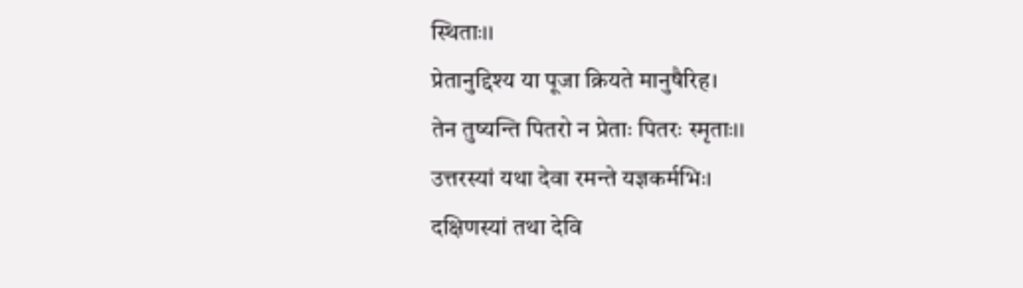स्थिताः।।
प्रेतानुद्दिश्य या पूजा क्रियते मानुषैरिह।
तेन तुष्यन्ति पितरो न प्रेताः पितरः स्मृताः।।
उत्तरस्यां यथा देवा रमन्ते यज्ञकर्मभिः।
दक्षिणस्यां तथा देवि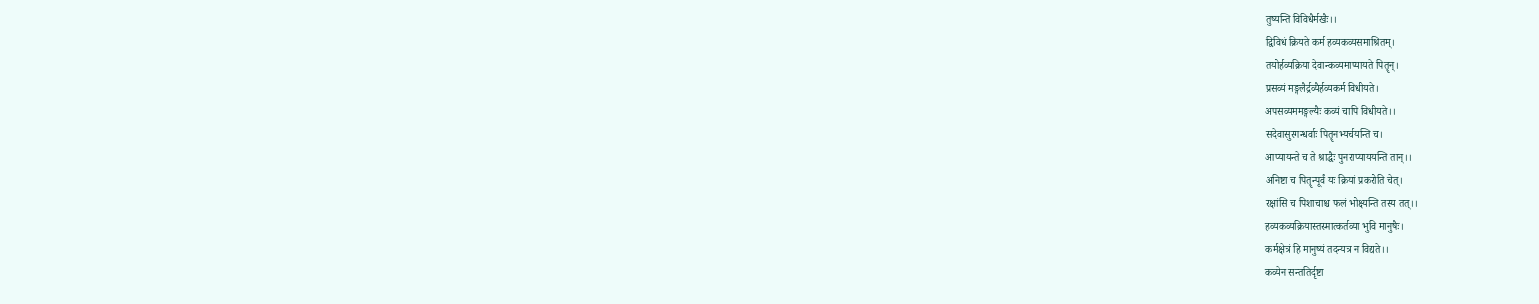तुष्यन्ति विविधैर्मखैः।।
द्विविधं क्रियते कर्म हव्यकव्यसमाश्रितम्।
तयोर्हव्यक्रिया देवान्कव्यमाप्यायते पितॄन्।
प्रसव्यं मङ्गलैर्द्रव्यैर्हव्यकर्म विधीयते।
अपसव्यममङ्गल्यैः कव्यं चापि विधीयते।।
सदेवासुरगन्धर्वाः पितॄनभ्यर्चयन्ति च।
आप्यायन्ते च ते श्राद्धैः पुनराप्याययन्ति तान्।।
अनिष्टा च पितॄन्पूर्वं यः क्रियां प्रकरोति चेत्।
रक्षांसि च पिशाचाश्च फलं भोक्ष्यन्ति तस्य तत्।।
हव्यकव्यक्रियास्तस्मात्कर्तव्या भुवि मानुषैः।
कर्मक्षेत्रं हि मानुष्यं तदन्यत्र न विद्यते।।
कव्येन सन्ततिर्दृष्टा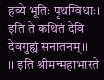हव्ये भूतिः पृथग्विधाः।
इति ते कथितं देवि देवगुह्यं सनातनम्।।
।। इति श्रीमन्महाभारते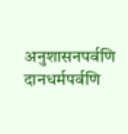अनुशासनपर्वणि
दानधर्मपर्वणि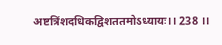अष्टत्रिंशदधिकद्विशततमोऽध्यायः।। 238 ।।